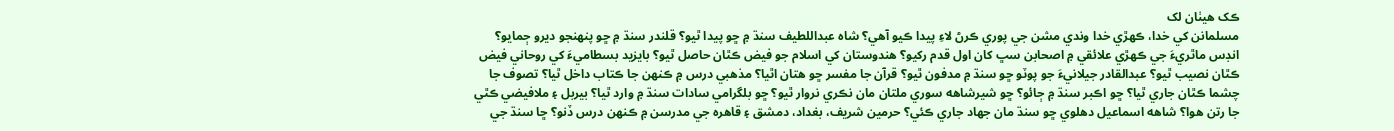ڪک ھيٺان لک
مسلمانن کي خدا، ڪھڙي خدا وندي مشن جي پوري ڪرڻ لاءِ پيدا ڪيو آھي؟ شاہ عبداللطيف سنڌ ۾ ڇو پيدا ٿيو؟ قلندر سنڌ ۾ ڇو پنھنجو ديرو ڄمايو؟ انڊس ماٿريءَ جي ڪھڙي علائقي ۾ اصحابن سڀ کان اول قدم رکيو؟ ھندوستان کي اسلام جو فيض ڪٿان حاصل ٿيو؟ بايزيد بسطاميءَ کي روحاني فيض ڪٿان نصيب ٿيو؟ عبدالقادر جيلانيءَ جو پوٽو ڇو سنڌ ۾ مدفون ٿيو؟ قرآن جا مفسر ڇو ھتان اٿيا؟ مذھبي درس ۾ ڪنھن جا ڪتاب داخل ٿيا؟ تصوف جا چشما ڪٿان جاري ٿيا؟ ڇو اڪبر سنڌ ۾ ڄائو؟ ڇو شيرشاھه سوري ملتان مان نڪري نروار ٿيو؟ ڇو بلگرامي سادات سنڌ ۾ وارد ٿيا؟ بيربل ۽ ملافيضي ڪٿي جا رتن ھوا؟ شاھه اسماعيل دھلوي ڇو سنڌ مان جھاد جاري ڪئي؟ حرمين شريف، بغداد، دمشق ۽ قاھرہ جي مدرسن ۾ ڪنھن درس ڏنو؟ ڇا سنڌ جي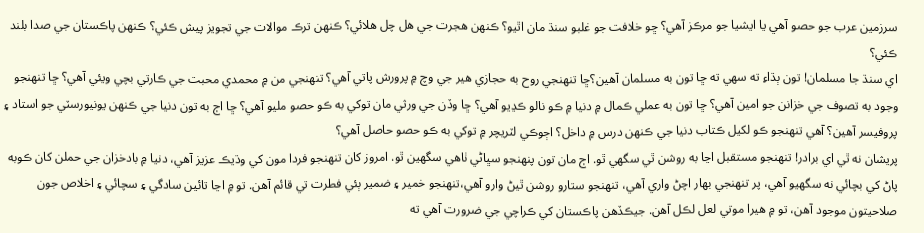سرزمين عرب جو حصو آھي يا ايشيا جو مرڪز آھي؟ ڇو خلافت جو غلبو سنڌ مان اٿيو؟ ڪنھن ھجرت جي ھل چل ھلائي؟ ڪنھن ترڪ موالات جي تجويز پيش ڪئي؟ ڪنھن پاڪستان جي صدا بلند ڪئي؟
اي سنڌ جا مسلمان! تون ٻڌاءِ ته سھي ته ڇا تون به مسلمان آھين؟ڇا تنھنجي روح به حجازي ھير جي وچ ۾ پرورش پاتي آھي؟ تنھنجي من ۾ محمدي محبت جي ڪارتي بچي ويئي آھي؟ ڇا تنھنجو وجود به تصوف جي خزانن جو امين آھي؟ ڇا تون به عملي ڪمال ۾ دنيا ۾ ڪو نالو ڪڍيو آھي؟ ڇا وڏن جي ورثي مان توکي به ڪو حصو مليو آھي؟ ڇا اڄ به تون دنيا جي ڪنھن يونيورسٽي جو استاد ۽ پروفيسر آھين؟ آھي تنھنجو ڪو لکيل ڪتاب دنيا جي ڪنھن درس ۾ داخل؟ اڄوڪي لٽريچر ۾ توکي به ڪو حصو حاصل آھي؟
پريشان نه ٿي اي برادر! تنھنجو مستقبل اڃا به روشن ٿي سگھي ٿو. اڄ مان تون پنھنجو سڀاڻي ٺاھي سگھين ٿو. امروز کان تنھنجو فردا مون کي وڌيڪ عزيز آھي، دنيا ۾ بادخزان جي حملن کان ڪوبه پاڻ کي بچائي نه سگھيو آھي، پر تنھنجي بھار اچڻ واري آھي، تنھنجو ستارو روشن ٿيڻ وارو آھي،تنھنجو خمير ۽ ضمير ٻئي فطرت تي قائم آھن. تو ۾ اڃا تائين سادگي ۽ سچائي ۽ اخلاص جون صلاحيتون موجود آھن، تو ۾ ھيرا موتي لعل لڪل آھن. جيڪڏھن پاڪستان کي ڪراچي جي ضرورت آھي ته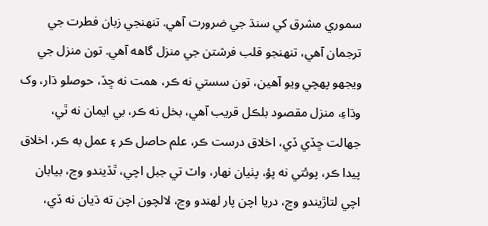سموري مشرق کي سنڌ جي ضرورت آھي. تنھنجي زبان فطرت جي ترجمان آھي، تنھنجو قلب فرشتن جي منزل گاھه آھي. تون منزل جي ويجھو پھچي ويو آھين، تون سستي نه ڪر، ھمت نه ڇڏ، حوصلو ڌار، وک وڌاءِ، منزل مقصود بلڪل قريب آھي، بخل نه ڪر، بي ايمان نه ٿي، جھالت ڇڏي ڏي، اخلاق درست ڪر، علم حاصل ڪر ۽ عمل به ڪر، اخلاق پيدا ڪر، پوئتي نه پؤ، پٺيان نھار، واٽ تي جبل اچي، ٿڏيندو وڃ، بيابان اچي لتاڙيندو وڃ، دريا اچن پار لھندو وڃ، لالچون اچن ته ڌيان نه ڏي،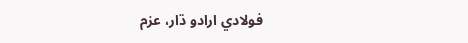فولادي ارادو ڌار، عزم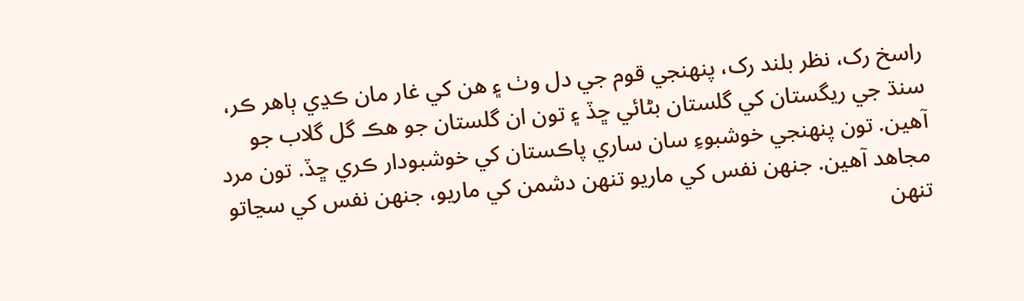راسخ رک، نظر بلند رک، پنھنجي قوم جي دل وٺ ۽ ھن کي غار مان ڪڍي ٻاھر ڪر، سنڌ جي ريگستان کي گلستان بڻائي ڇڏ ۽ تون ان گلستان جو ھڪ گل گلاب جو آھين. تون پنھنجي خوشبوءِ سان ساري پاڪستان کي خوشبودار ڪري ڇڏ. تون مرد مجاھد آھين. جنھن نفس کي ماريو تنھن دشمن کي ماريو، جنھن نفس کي سڃاتو تنھن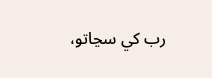رب کي سڃاتو،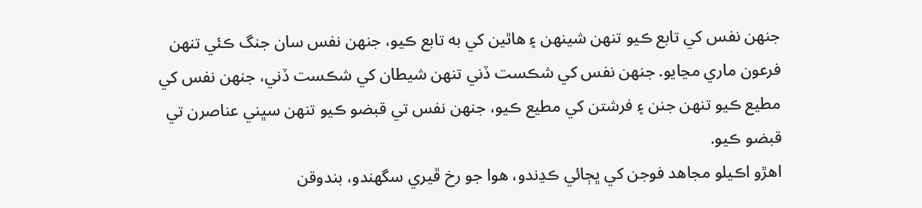جنھن نفس کي تابع ڪيو تنھن شينھن ۽ ھاٿين کي به تابع ڪيو، جنھن نفس سان جنگ ڪئي تنھن فرعون ماري مڃايو. جنھن نفس کي شڪست ڏني تنھن شيطان کي شڪست ڏني، جنھن نفس کي مطيع ڪيو تنھن جنن ۽ فرشتن کي مطيع ڪيو، جنھن نفس تي قبضو ڪيو تنھن سڀني عناصرن تي قبضو ڪيو.
اھڙو اڪيلو مجاھد فوجن کي ڀڄائي ڪڍندو، ھوا جو رخ ڦيري سگھندو، بندوقن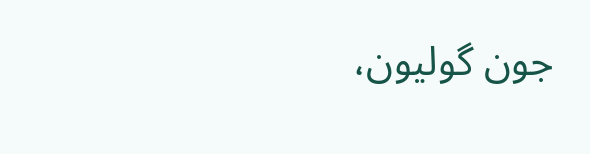جون گوليون،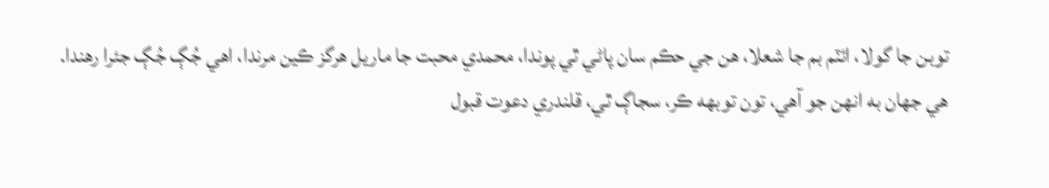توبن جا گولا، ائٽم بم جا شعلا، ھن جي حڪم سان پاڻي ٿي پوندا، محمدي محبت جا ماريل ھرگز ڪين مرندا، اھي جُڳ جُڳ جئرا رھندا. ھي جھان به انھن جو آھي، تون توبھه ڪر، سجاڳ ٿي، قلندري دعوت قبول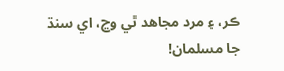ڪر، ۽ مرد مجاھد ٿي وڃ، اي سنڌ جا مسلمان!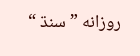روزانه ” سنڌ “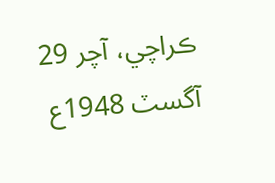ڪراچي، آچر 29 آگسٽ 1948ع